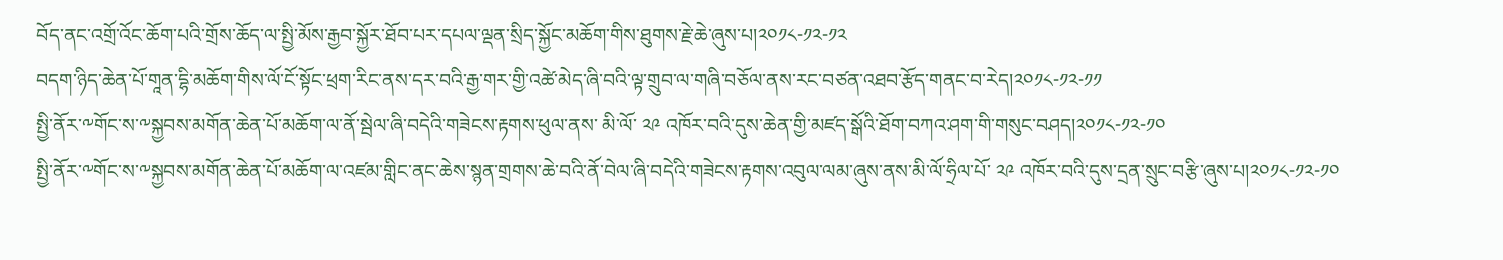བོད་ནང་འགྲོ་འོང་ཆོག་པའི་གྲོས་ཆོད་ལ་སྤྱི་མོས་རྒྱབ་སྐྱོར་ཐོབ་པར་དཔལ་ལྡན་སྲིད་སྐྱོང་མཆོག་གིས་ཐུགས་རྗེ་ཆེ་ཞུས་པ།༢༠༡༨-༡༢-༡༢
བདག་ཉིད་ཆེན་པོ་གཱན་དྷི་མཆོག་གིས་ལོ་ངོ་སྟོང་ཕྲག་རིང་ནས་དར་བའི་རྒྱ་གར་གྱི་འཚེ་མེད་ཞི་བའི་ལྟ་གྲུབ་ལ་གཞི་བཅོལ་ནས་རང་བཙན་འཐབ་རྩོད་གནང་བ་རེད།༢༠༡༨-༡༢-༡༡
སྤྱི་ནོར་༸གོང་ས་༸སྐྱབས་མགོན་ཆེན་པོ་མཆོག་ལ་ནོ་སྦེལ་ཞི་བདེའི་གཟེངས་རྟགས་ཕུལ་ནས་ མི་ལོ་ ༢༩ འཁོར་བའི་དུས་ཆེན་གྱི་མཛད་སྒོའི་ཐོག་བཀའ་ཤག་གི་གསུང་བཤད།༢༠༡༨-༡༢-༡༠
སྤྱི་ནོར་༸གོང་ས་༸སྐྱབས་མགོན་ཆེན་པོ་མཆོག་ལ་འཛམ་གླིང་ནང་ཆེས་སྙན་གྲགས་ཆེ་བའི་ནོ་བེལ་ཞི་བདེའི་གཟེངས་རྟགས་འབུལ་ལམ་ཞུས་ནས་མི་ལོ་ཧྲིལ་པོ་ ༢༩ འཁོར་བའི་དུས་དྲན་སྲུང་བརྩི་ཞུས་པ།༢༠༡༨-༡༢-༡༠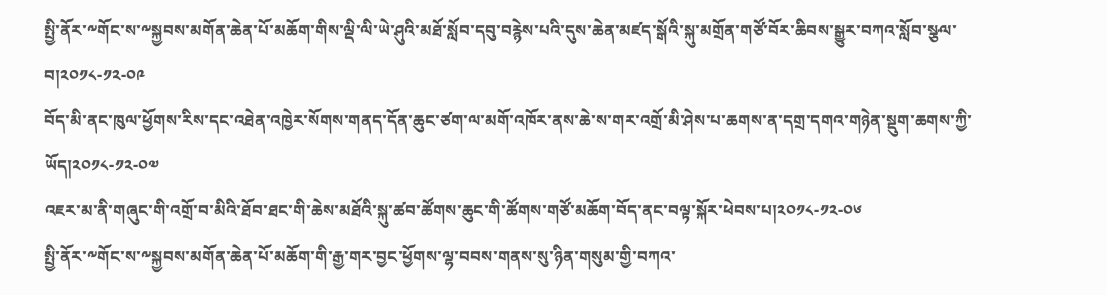སྤྱི་ནོར་༸གོང་ས་༸སྐྱབས་མགོན་ཆེན་པོ་མཆོག་གིས་ལྡི་ལི་ཡེ་ཤུའི་མཐོ་སློབ་དབུ་བརྙེས་པའི་དུས་ཆེན་མཛད་སྒོའི་སྐུ་མགྲོན་གཙོ་བོར་ཆིབས་སྒྱུར་བཀའ་སློབ་སྩལ་བ།༢༠༡༨-༡༢-༠༩
བོད་མི་ནང་ཁུལ་ཕྱོགས་རིས་དང་འཐེན་འཁྱེར་སོགས་གནད་དོན་ཆུང་ཙག་ལ་མགོ་འཁོར་ནས་ཆེ་ས་གར་འགྲོ་མི་ཤེས་པ་ཆགས་ན་དགྲ་དགའ་གཉེན་སྡུག་ཆགས་ཀྱི་ཡོད།༢༠༡༨-༡༢-༠༧
འཇར་མ་ནི་གཞུང་གི་འགྲོ་བ་མིའི་ཐོབ་ཐང་གི་ཆེས་མཐོའི་སྐུ་ཚབ་ཚོགས་ཆུང་གི་ཚོགས་གཙོ་མཆོག་བོད་ནང་བལྟ་སྐོར་ཕེབས་པ།༢༠༡༨-༡༢-༠༦
སྤྱི་ནོར་༸གོང་ས་༸སྐྱབས་མགོན་ཆེན་པོ་མཆོག་གི་རྒྱ་གར་བྱང་ཕྱོགས་ལྷ་བབས་གནས་སུ་ཉིན་གསུམ་གྱི་བཀའ་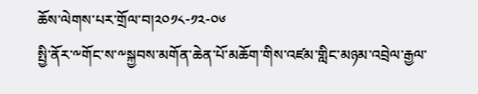ཆོས་ལེགས་པར་གྲོལ་བ།༢༠༡༨-༡༢-༠༦
སྤྱི་ནོར་༸གོང་ས་༸སྐྱབས་མགོན་ཆེན་པོ་མཆོག་གིས་འཛམ་གླིང་མཉམ་འབྲེལ་རྒྱལ་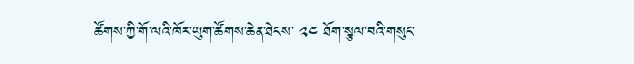ཚོགས་ཀྱི་གོ་ལའི་ཁོར་ཡུག་ཚོགས་ཆེན་ཐེངས་ ༢༤ ཐོག་སྩལ་བའི་གསུང་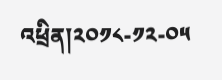འཕྲིན།༢༠༡༨-༡༢-༠༥